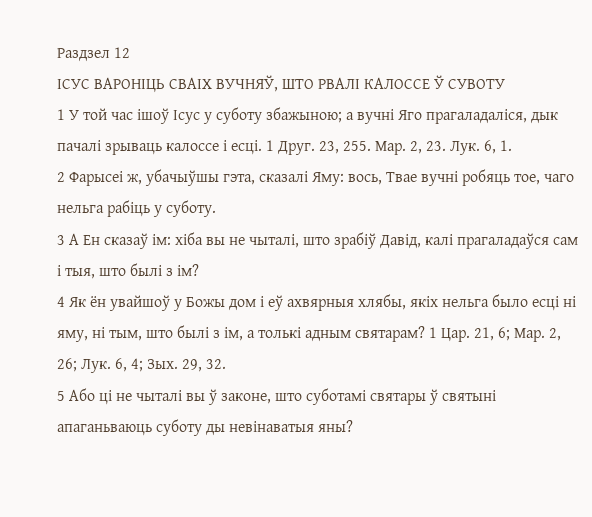Раздзел 12
ІСУС ВАРОНІЦЬ СВАІХ ВУЧНЯЎ, ШТО РВАЛІ КАЛОССЕ Ў СУВОТУ
1 У той час ішоў Ісус у суботу збажыною; а вучні Яго прагаладаліся, дык пачалі зрываць калоссе і есці. 1 Друг. 23, 255. Мар. 2, 23. Лук. 6, 1.
2 Фарысеі ж, убачыўшы гэта, сказалі Яму: вось, Твае вучні робяць тое, чаго нельга рабіць у суботу.
3 А Ен сказаў ім: хіба вы не чыталі, што зрабіў Давід, калі прагаладаўся сам і тыя, што былі з ім?
4 Як ён увайшоў у Божы дом і еў ахвярныя хлябы, якіх нельга было есці ні яму, ні тым, што былі з ім, а толькі адным святарам? 1 Цар. 21, 6; Мар. 2, 26; Лук. 6, 4; Зых. 29, 32.
5 Або ці не чыталі вы ў законе, што суботамі святары ў святыні апаганьваюць суботу ды невінаватыя яны?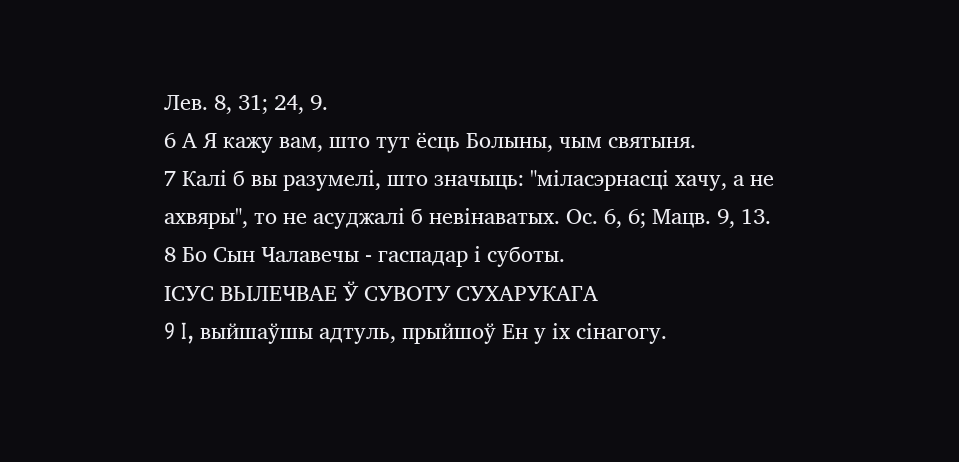Лев. 8, 31; 24, 9.
6 А Я кажу вам, што тут ёсць Болыны, чым святыня.
7 Калі б вы разумелі, што значыць: "міласэрнасці хачу, а не ахвяры", то не асуджалі б невінаватых. Ос. 6, 6; Мацв. 9, 13.
8 Бо Сын Чалавечы - гаспадар і суботы.
ІСУС ВЬІЛЕЧВАЕ Ў СУВОТУ СУХАРУКАГА
9 I, выйшаўшы адтуль, прыйшоў Ен у іх сінагогу.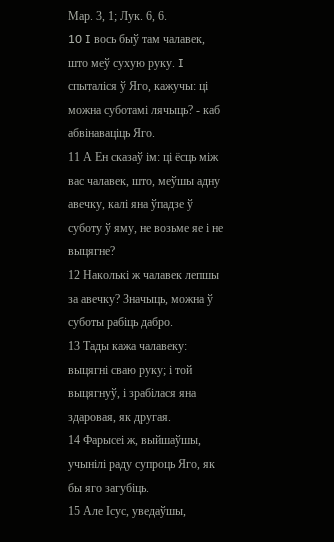Мар. 3, 1; Лук. 6, 6.
10 I вось быў там чалавек, што меў сухую руку. I спыталіся ў Яго, кажучы: ці можна суботамі лячыць? - каб абвінаваціць Яго.
11 А Ен сказаў ім: ці ёсць між вас чалавек, што, меўшы адну авечку, калі яна ўпадзе ў суботу ў яму, не возьме яе і не выцягне?
12 Наколькі ж чалавек лепшы за авечку? Значыць, можна ў суботы рабіць дабро.
13 Тады кажа чалавеку: выцягні сваю руку; і той выцягнуў, і зрабілася яна здаровая, як другая.
14 Фарысеі ж, выйшаўшы, учынілі раду супроць Яго, як бы яго загубіць.
15 Але Ісус, уведаўшы,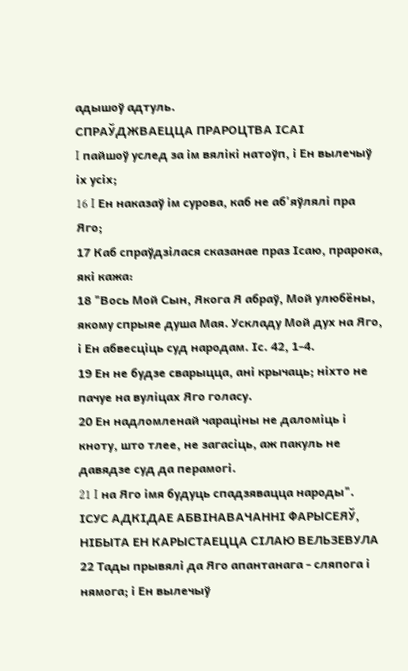адышоў адтуль.
СПРАЎДЖВАЕЦЦА ПРАРОЦТВА ІСАІ
I пайшоў услед за ім вялікі натоўп, і Ен вылечыў іх усіх;
16 I Ен наказаў ім сурова, каб не аб'яўлялі пра Яго;
17 Каб спраўдзілася сказанае праз Ісаю, прарока, які кажа:
18 "Вось Мой Сын, Якога Я абраў, Мой улюбёны, якому спрыяе душа Мая. Ускладу Мой дух на Яго, і Ен абвесціць суд народам. Іс. 42, 1-4.
19 Ен не будзе сварыцца, ані крычаць; ніхто не пачуе на вуліцах Яго голасу.
20 Ен надломленай чараціны не даломіць і кноту, што тлее, не загасіць, аж пакуль не давядзе суд да перамогі.
21 I на Яго імя будуць спадзявацца народы".
ІСУС АДКІДАЕ АБВІНАВАЧАННІ ФАРЫСЕЯЎ,
НІБЫТА ЕН КАРЫСТАЕЦЦА СІЛАЮ ВЕЛЬЗЕВУЛА
22 Тады прывялі да Яго апантанага - сляпога і нямога; і Ен вылечыў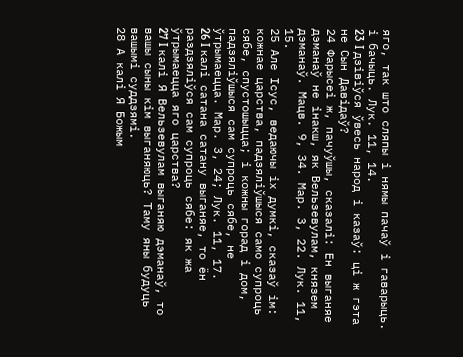яго, так што сляпы і нямы пачаў і гаварыць. і бачыць. Лук. 11, 14.
23 I дзівіўся ўвесь народ і казаў: ці ж гэта не Сын Давідаў?
24 Фарысеі ж, пачуўшы, сказалі: Ен выганяе дэманаў не інакш, як Вельзевулам, князем дэманаў. Мацв. 9, 34. Мар. 3, 22. Лук. 11, 15.
25 Але Ісус, ведаючы іх думкі, сказаў ім: кожнае царства, падзяліўшыся само супроць сябе, спустошыцца; і кожны горад і дом, падзяліўшыся сам супроць сябе, не ўтрымаецца. Мар. 3, 24; Лук. 11, 17.
26 I калі сатана сатану выганяе, то ён раздзяліўся сам супроць сябе: як жа ўтрымаецца яго царства?
27 I калі Я Вельзевулам выганяю дэманаў, то вашы сыны кім выганяюць? Таму яны будуць вашымі суддзямі.
28 А калі Я Божым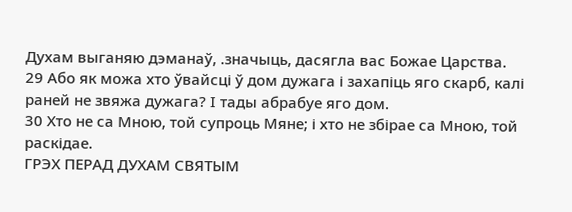Духам выганяю дэманаў, .значыць, дасягла вас Божае Царства.
29 Або як можа хто ўвайсці ў дом дужага і захапіць яго скарб, калі раней не звяжа дужага? I тады абрабуе яго дом.
30 Хто не са Мною, той супроць Мяне; і хто не збірае са Мною, той раскідае.
ГРЭХ ПЕРАД ДУХАМ СВЯТЫМ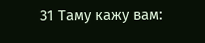31 Таму кажу вам: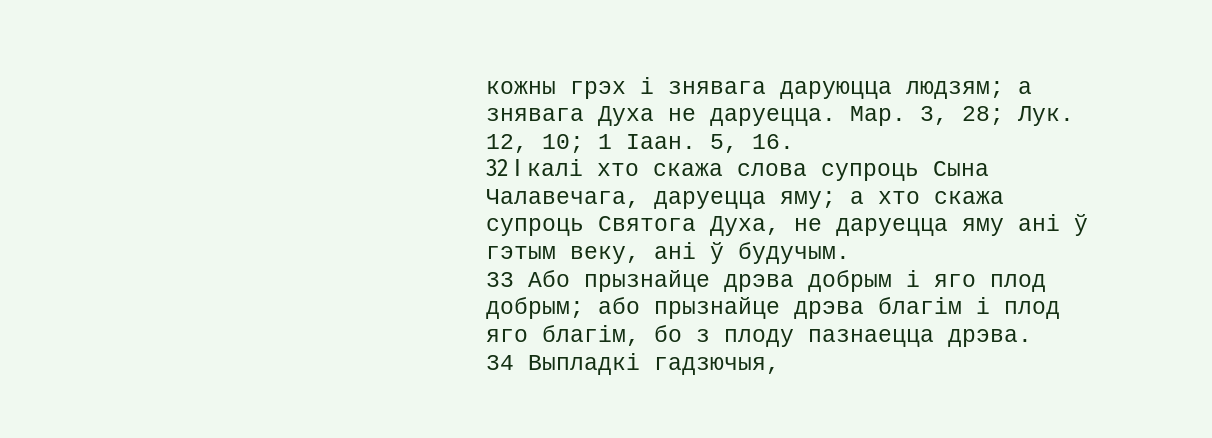кожны грэх і знявага даруюцца людзям; а знявага Духа не даруецца. Мар. 3, 28; Лук. 12, 10; 1 Іаан. 5, 16.
32 I калі хто скажа слова супроць Сына Чалавечага, даруецца яму; а хто скажа супроць Святога Духа, не даруецца яму ані ў гэтым веку, ані ў будучым.
33 Або прызнайце дрэва добрым і яго плод добрым; або прызнайце дрэва благім і плод яго благім, бо з плоду пазнаецца дрэва.
34 Выпладкі гадзючыя,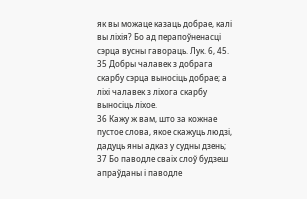як вы можаце казаць добрае, калі вы ліхія? Бо ад перапоўненасці сэрца вусны гавораць. Лук. 6, 45.
35 Добры чалавек з добрага скарбу сэрца выносіць добрае; а ліхі чалавек з ліхога скарбу выносіць ліхое.
36 Кажу ж вам, што за кожнае пустое слова, якое скажуць людзі, дадуць яны адказ у судны дзень;
37 Бо паводле сваіх слоў будзеш апраўданы і паводле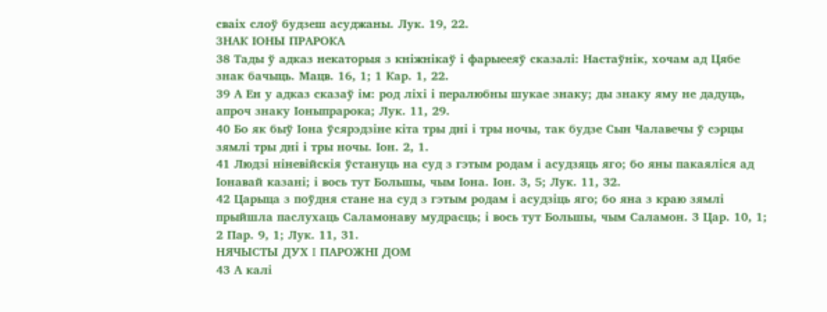сваіх слоў будзеш асуджаны. Лук. 19, 22.
ЗНАК ІОНЫ ПРАРОКА
38 Тады ў адказ некаторыя з кніжнікаў і фарыееяў сказалі: Настаўнік, хочам ад Цябе знак бачыць. Мацв. 16, 1; 1 Кар. 1, 22.
39 А Ен у адказ сказаў ім: род ліхі і пералюбны шукае знаку; ды знаку яму не дадуць, апроч знаку Іоныпрарока; Лук. 11, 29.
40 Бо як быў Іона ўсярэдзіне кіта тры дні і тры ночы, так будзе Сын Чалавечы ў сэрцы зямлі тры дні і тры ночы. Іон. 2, 1.
41 Людзі ніневійскія ўстануць на суд з гэтым родам і асудзяць яго; бо яны пакаяліся ад Іонавай казані; і вось тут Большы, чым Іона. Іон. 3, 5; Лук. 11, 32.
42 Царыца з поўдня стане на суд з гэтым родам і асудзіць яго; бо яна з краю зямлі прыйшла паслухаць Саламонаву мудрасць; і вось тут Большы, чым Саламон. 3 Цар. 10, 1; 2 Пар. 9, 1; Лук. 11, 31.
НЯЧЫСТЫ ДУХ I ПАРОЖНІ ДОМ
43 А калі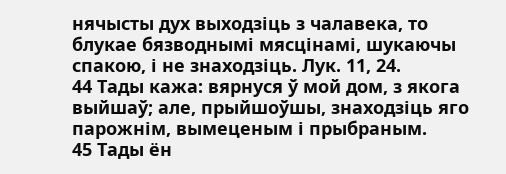нячысты дух выходзіць з чалавека, то блукае бязводнымі мясцінамі, шукаючы спакою, і не знаходзіць. Лук. 11, 24.
44 Тады кажа: вярнуся ў мой дом, з якога выйшаў; але, прыйшоўшы, знаходзіць яго парожнім, вымеценым і прыбраным.
45 Тады ён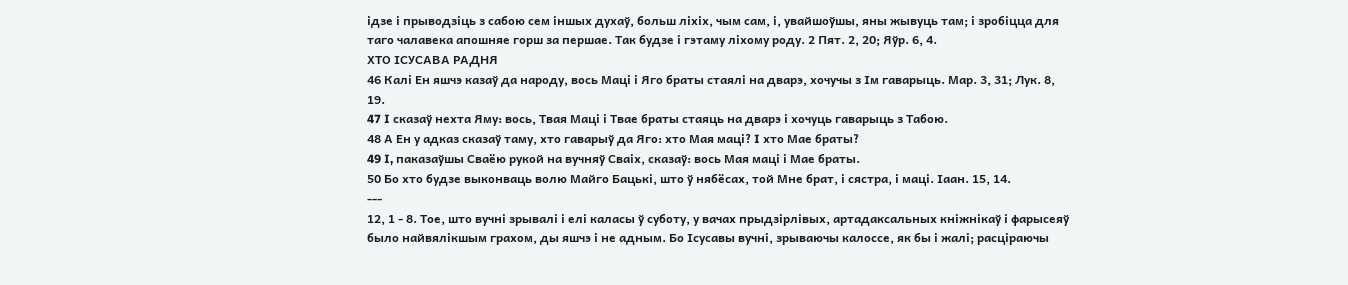ідзе і прыводзіць з сабою сем іншых духаў, больш ліхіх, чым сам, і, увайшоўшы, яны жывуць там; і зробіцца для таго чалавека апошняе горш за першае. Так будзе і гэтаму ліхому роду. 2 Пят. 2, 20; Яўр. 6, 4.
ХТО ІСУСАВА РАДНЯ
46 Калі Ен яшчэ казаў да народу, вось Маці і Яго браты стаялі на дварэ, хочучы з Ім гаварыць. Мар. 3, 31; Лук. 8, 19.
47 I сказаў нехта Яму: вось, Твая Маці і Твае браты стаяць на дварэ і хочуць гаварыць з Табою.
48 А Ен у адказ сказаў таму, хто гаварыў да Яго: хто Мая маці? I хто Мае браты?
49 I, паказаўшы Сваёю рукой на вучняў Сваіх, сказаў: вось Мая маці і Мае браты.
50 Бо хто будзе выконваць волю Майго Бацькі, што ў нябёсах, той Мне брат, і сястра, і маці. Іаан. 15, 14.
---
12, 1 - 8. Тое, што вучні зрывалі і елі каласы ў суботу, у вачах прыдзірлівых, артадаксальных кніжнікаў і фарысеяў было найвялікшым грахом, ды яшчэ і не адным. Бо Ісусавы вучні, зрываючы калоссе, як бы і жалі; расціраючы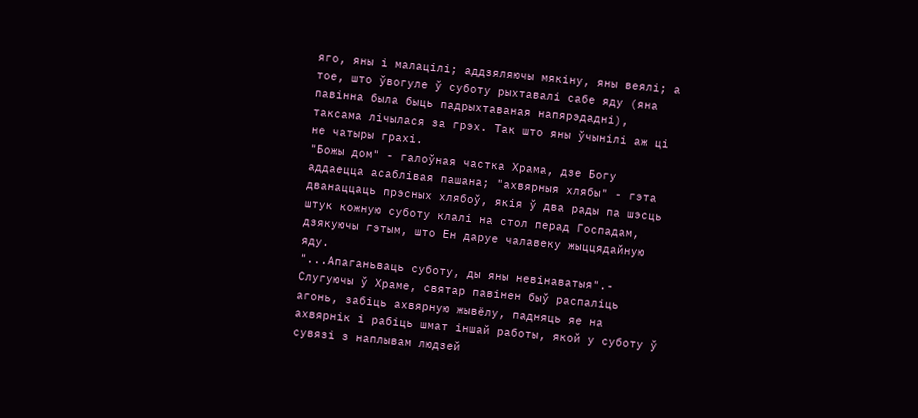яго, яны і малацілі; аддзяляючы мякіну, яны веялі; а тое, што ўвогуле ў суботу рыхтавалі сабе яду (яна павінна была быць падрыхтаваная напярэдадні), таксама лічылася за грэх. Так што яны ўчынілі аж ці не чатыры грахі.
"Божы дом" - галоўная частка Храма, дзе Богу аддаецца асаблівая пашана; "ахвярныя хлябы" - гэта дванаццаць прэсных хлябоў, якія ў два рады па шэсць штук кожную суботу клалі на стол перад Госпадам, дзякуючы гэтым, што Ен даруе чалавеку жыццядайную яду.
"...Апаганьваць суботу, ды яны невінаватыя".- Слугуючы ў Храме, святар павінен быў распаліць агонь, забіць ахвярную жывёлу, падняць яе на ахвярнік і рабіць шмат іншай работы, якой у суботу ў сувязі з наплывам людзей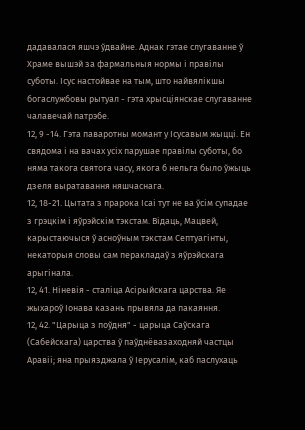дадавалася яшчэ ўдвайне. Аднак гэтае слугаванне ў Храме вышэй за фармальныя нормы і правілы суботы. Ісус настойвае на тым, што найвялікшы богаслужбовы рытуал - гэта хрысціянскае слугаванне чалавечай патрэбе.
12, 9 -14. Гэта паваротны момант у Ісусавым жыцці. Ен свядома і на вачах усіх парушае правілы суботы, бо няма такога святога часу, якога б нельга было ўжыць дзеля выратавання няшчаснага.
12, 18-21. Цытата з прарока Ісаі тут не ва ўсім супадае з грэцкім і яўрэйскім тэкстам. Відаць, Мацвей, карыстаючыся ў асноўным тэкстам Септуагінты, некаторыя словы сам перакладаў з яўрэйскага арыгінала.
12, 41. Ніневія - сталіца Асірыйскага царства. Яе жыхароў Іонава казань прывяла да пакаяння.
12, 42. "Царыца з поўдня" - царыца Саўскага (Сабейскага) царства ў паўднёвазаходняй частцы Аравіі; яна прыязджала ў Іерусалім, каб паслухаць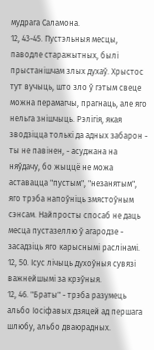мудрага Саламона.
12, 43-45. Пустэльныя месцы, паводле старажытных, былі прыстанішчам злых духаў. Хрыстос тут вучыць, што зло ў гэтым свеце можна перамагчы, прагнаць, але яго нельга знішчыць. Рэлігія, якая зводзіцца толькі да адных забарон - ты не павінен, - асуджана на няўдачу, бо жыццё не можа аставацца "пустым", "незанятым", яго трэба напоўніць змястоўным сэнсам. Найпросты спосаб не даць месца пустазеллю ў агародзе - засадзіць яго карыснымі раслінамі.
12, 50. Ісус лічыць духоўныя сувязі важнейшымі за крэўныя.
12, 46. "Браты" - трэба разумець альбо Іосіфавых дзяцей ад першага шлюбу, альбо дваюрадных.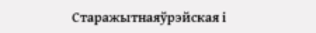Старажытнаяўрэйская і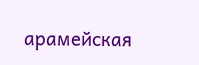арамейская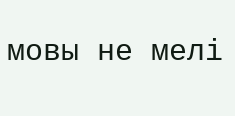мовы не мелі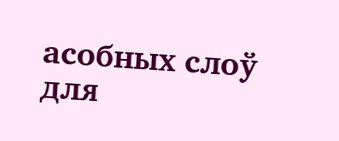асобных слоў для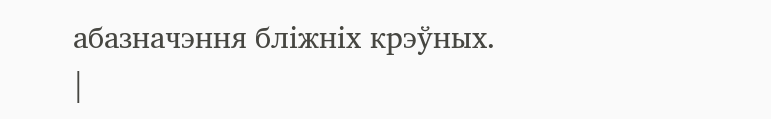абазначэння бліжніх крэўных.
|